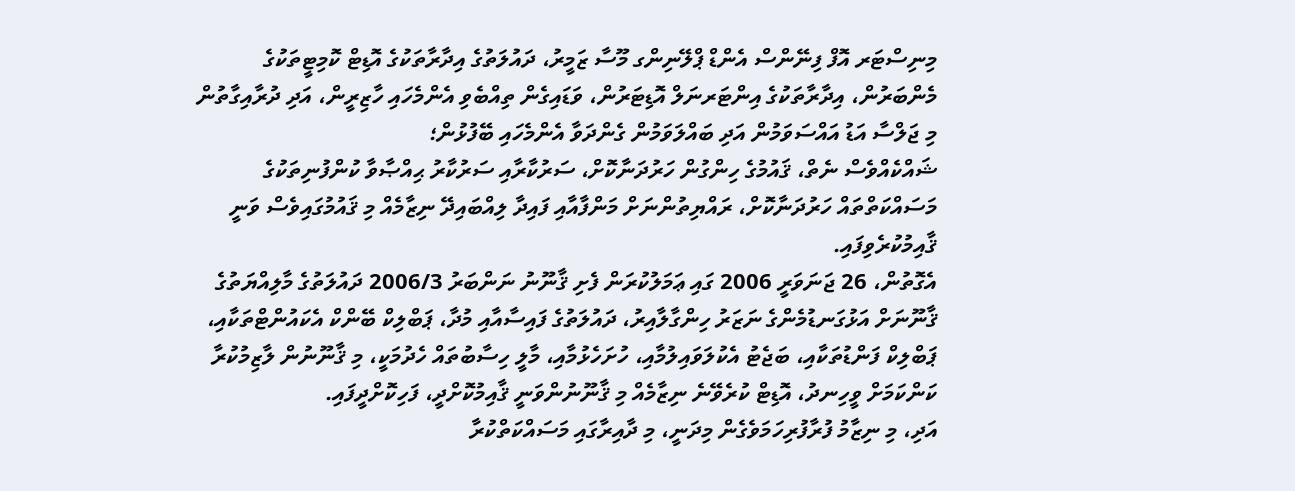މިނިސްޓަރ އޮފް ފިނޭންސް އެންޑް ޕްލޭނިންގ މޫސާ ޒަމީރު، ދައުލަތުގެ އިދާރާތަކުގެ އޮޑިޓް ކޮމިޓީތަކުގެ މެންބަރުން، އިދާރާތަކުގެ އިންޓަރނަލް އޮޑިޓަރުން، ވަޑައިގެން ތިއްބެވި އެންމެހައި ހާޒިރީން، އަދި ދުރާއިގާތުން މި ޖަލްސާ އަޑު އައްސަވަމުން އަދި ބައްލަވަމުން ގެންދަވާ އެންމެހައި ބޭފުޅުން؛
ޝައްކެއްވެސް ނެތް، ޤައުމުގެ ހިންގުން ހަރުދަނާކޮށް، ސަރުކާރާއި ސަރުކާރު ޙިއްޞާވާ ކުންފުނިތަކުގެ މަސައްކަތްތައް ހަރުދަނާކޮށް، ރައްޔިތުންނަށް މަންފާއާއި ފައިދާ ލިއްބައިދޭ ނިޒާމެއް މި ޤައުމުގައިވެސް ވަނީ ޤާއިމުކުރެވިފައި.
އެގޮތުން، 26 ޖަނަވަރީ 2006 ގައި ޢަމަލުކުރަން ފެށި ޤާނޫނު ނަންބަރު 2006/3 ދައުލަތުގެ މާލިއްޔަތުގެ ޤާނޫނަށް އަޅުގަނޑުމެންގެ ނަޒަރު ހިންގާލާއިރު، ދައުލަތުގެ ފައިސާއާއި މުދާ، ޕަބްލިކް ބޭންކް އެކައުންޓްތަކާއި، ޕަބްލިކް ފަންޑުތަކާއި، ބަޖެޓު އެކުލަވައިލުމާއި، ހުށަހެޅުމާއި، މާލީ ހިސާބުތައް ހެދުމަކީ، މި ޤާނޫނުން ލާޒިމުކުރާ ކަންކަމަށް ވީހިނދު، އޮޑިޓް ކުރެވޭނެ ނިޒާމެއް މި ޤާނޫނުންވަނީ ޤާއިމުކޮށްދީ، ފަހިކޮށްދީފައި.
އަދި، މި ނިޒާމު ފުރާފުރިހަމަވެގެން މިދަނީ، މި ދާއިރާގައި މަސައްކަތްކުރާ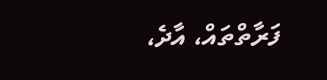ފަރާތްތައް، އާދެ،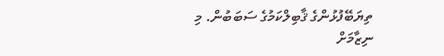ތިޔަބޭފުޅުންގެ ޤާބިލްކަމުގެ ސަބަބުން. މި ނިޒާމަށް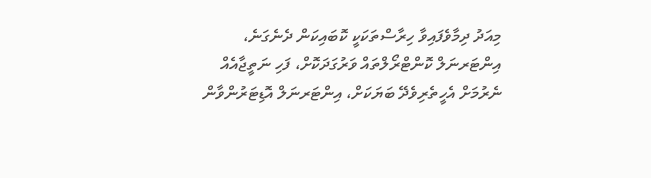މިއަދު ދިމާވެފައިވާ ހިރާސްތަކަކީ ކޮބައިކަން ދެނެގަނެ، އިންޓަރނަލް ކޮންޓްރޯލްތައް ވަރުގަދަކޮށް، ފަހި ނަތީޖާއެއް ނެރުމަށް އެހީތެރިވެދޭ ބަޔަކަށް، އިންޓަރނަލް އޮޑިޓަރުންވާން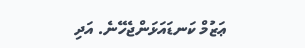ޢަޒުމް ކަނޑައަޅަންޖެހޭނެ. އަދި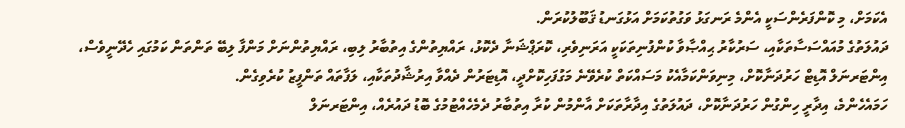އެކަމަށް، މި ކޮންފަރެންސަކީ އެންމެ ރަނގަޅު ވަގުތުކަމަށް އަޅުގަނޑު ޤަބޫލުކުރަން.
ދައުލަތުގެ މުއައްސަސާތަކާއި، ސަރުކާރު ޙިއްޞާވާ ކުންފުނިތަކަކީ އަރަނިވެރި، ކޮރަޕްޝަނާ ދެކޮޅު، ރައްޔިތުންގެ އިތުބާރު ލިބި، ރައްޔިތުންނަށް މަންފާ ލިބޭ ތަންތަން ކަމުގައި ހެދޭނީވެސް، އިންޓަރނަލް އޮޑިޓް ހަރުދަނާކޮށް، މިނިވަންކަމާއެކު މަސައްކަތް ކުރެވޭނެ މަގުފަހިކޮށްދީ، އޮޑިޓަރުން ދެއްވާ އިރުޝާދުތަކާއި، ލަފާތައް ތަންފީޒު ކުރެވިގެން.
ހަމައެހެންމެ، އިދާރީ ހިންގުން ހަރުދަނާކޮށް، ދައުލަތުގެ އިދާރާތަކަށް އާންމުން ކުރާ އިތުބާރު ދެމެހެއްޓުމުގެ ބޮޑު ދައުރެއް، އިންޓަރނަލް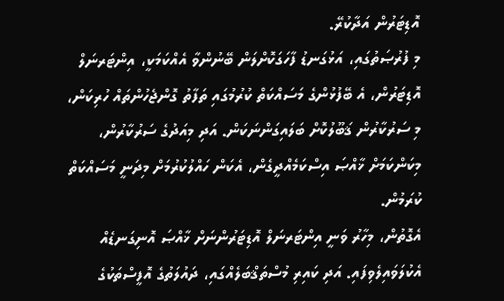އޮޑިޓަރުން އަދާކުރޭ.
މި ފުރުޞަތުގައި، އަޅުގަނޑު ފާހަގަކޮށްލަން ބޭނުންވާ އެއްކަމަކީ، އިންޓަރނަލް އޮޑިޓަރުން، އެ ބޭފުޅުންގެ މަސައްކަތް ކުރުމުގައި ތަފާތު ގޮންޖެހުންތައް ހުރިކަން، މި ސަރުކާރުން ޤަބޫލުކޮށް ބަލައިގަންނަކަން. އަދި މިއަދުގެ ސަރުކާރުން، މިކަންކަމަށް ޚާއްޞަ އިސްކަމެއްދީގެން، އެކަން ހައްލުކުރުމަށް މިދަނީ މަސައްކަތް ކުރަމުން.
އެގޮތުން، މިހާރު ވަނީ އިންޓަރނަލް އޮޑިޓަރުންނަށް ޚާއްޞަ އޮނިގަނޑެއް އެކުލަވައިލެވިފައި. އަދި ކައިރި މުސްތަޤްބަލެއްގައި، ދައުލަތުގެ އޮފީސްތަކުގެ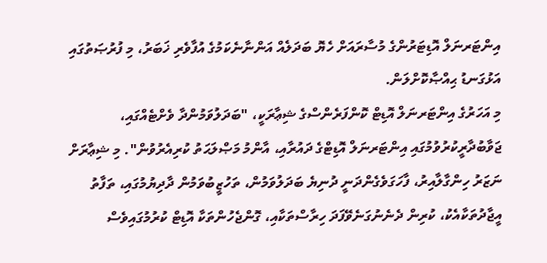އިންޓަރނަލް އޮޑިޓަރުންގެ މުސާރައަށް ހެޔޮ ބަދަލެއް އަންނާނެކަމުގެ އުފާވެރި ޚަބަރު، މި ފުރުޞަތުގައި އަޅުގަނޑު ޙިއްޞާކޮށްލަން.
މި އަހަރުގެ އިންޓަރނަލް އޮޑިޓް ކޮންފަރެންސްގެ ޝިޢާރަކީ، "ބަދަލުވަމުންދާ ވެށްޓެއްގައި، ޖަވާބުދާރީކުރުވުމުގައި އިންޓަރނަލް އޮޑިޓްގެ ދައުރާއި، އާންމު މަޞްލަޙަތު ކުރިއެރުވުން". މި ޝިޢާރަށް ނަޒަރު ހިންގާލާއިރު، ފާހަގަވެގެންދަނީ ދުނިޔެ ބަދަލުވަމުން، ތަހުޒީބުވަމުން ދާދިޔުމުގައި، ތަފާތު އީޖާދުތަކާއެކު، ކުރިން ދެނެނުގަނެވޭފަދަ ހިރާސްތަކާއި، ގޮންޖެހުންތަކާ އޮޑިޓް ކުރުމުގައިވެސް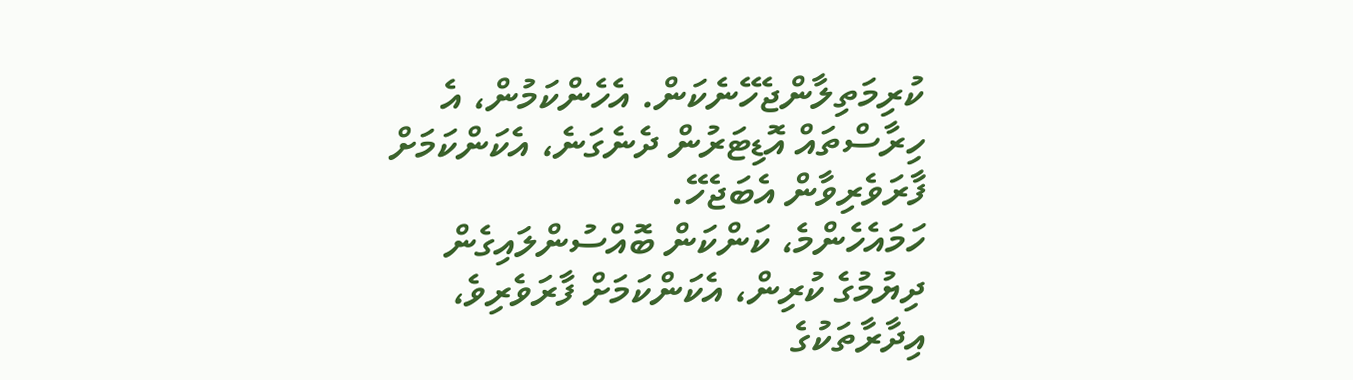ކުރިމަތިލާންޖެހޭނެކަން. އެހެންކަމުން، އެ ހިރާސްތައް އޮޑިޓަރުން ދެނެގަނެ، އެކަންކަމަށް ފާރަވެރިވާން އެބަޖެހޭ.
ހަމައެހެންމެ، ކަންކަން ބޮއްސުންލައިގެން ދިޔުމުގެ ކުރިން، އެކަންކަމަށް ފާރަވެރިވެ، އިދާރާތަކުގެ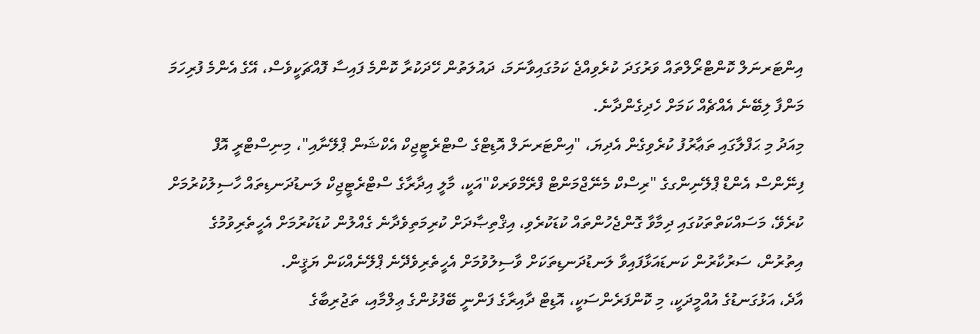އިންޓަރނަލް ކޮންޓްރޯލްތައް ވަރުގަދަ ކުރެވިއްޖެ ކަމުގައިވާނަމަ، ދައުލަތުން ހޭދަކުރާ ކޮންމެ ފައިސާ ފޮއްޗަކީވެސް، އޭގެ އެންމެ ފުރިހަމަ މަންފާ ލިބޭނެ އެއްޗެއް ކަމަށް ހެދިގެންދާނެ.
މިއަދު މި ޙަފްލާގައި ތަޢާރުފު ކުރެވިގެން އެދިޔަ، "އިންޓަރނަލް އޮޑިޓްގެ ސްޓްރެޓީޖިކް އެކްޝަން ޕްލޭނާއި"، މިނިސްޓްރީ އޮފް ފިނޭންސް އެންޑް ޕްލޭނިންގގެ "ރިސްކް މެނޭޖްމަންޓް ފްރޭމްވަރކް"އަކީ، މާލީ އިދާރާގެ ސްޓްރެޓީޖިކް ލަނޑުދަނޑިތައް ހާސިލުކުރުމަށް ކުރެވޭ، މަސައްކަތްތަކުގައި ދިމާވާ ގޮންޖެހުންތައް ކުޑަކުރެވި، އިޤްތިޞާދަށް ކުރިމަތިވެދާނެ ގެއްލުން ކުޑަކުރުމަށް އެހީތެރިވުމުގެ އިތުރުން، ސަރުކާރުން ކަނޑައަޅާފައިވާ ލަނޑުދަނޑިތަކަށް ވާސިލުވުމަށް އެހީތެރިވެދޭނެ ޕްލޭނެއްކަން ޔަޤީން.
އާދެ، އަޅުގަނޑުގެ އުއްމީދަކީ، މި ކޮންފަރެންސަކީ، އޮޑިޓް ދާއިރާގެ ފަންނީ ބޭފުޅުންގެ ޢިލްމާއި، ތަޖުރިބާގެ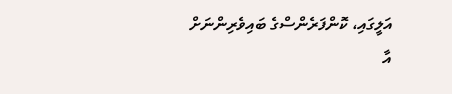އަލީގައި، ކޮންފަރެންސްގެ ބައިވެރިންނަށް އާ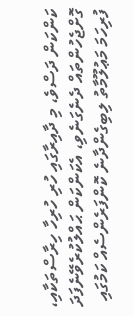ކަންކަން ދަސްވެ، މި ދާއިރާގައި ހުރި ހުރިހާ ހިރާސްތަކާއި، ގޮށްޖެހުންތައް ދެނެގަނެވި، އެކަންކަން ޙައްލުކުރެވޭނެފަދަ ފުރިހަމަ މަޢުލޫމާތު ލިބިގެންދާނެ ކޮންފަރެންސެއް ކަމުގައި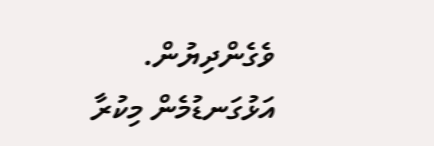ވެގެންދިޔުން.
އަޅުގަނޑުމެން މިކުރާ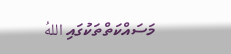މަސައްކަތްތަކުގައި اللهُ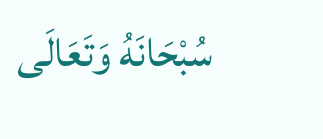سُبْحَانَهُ وَتَعَالَى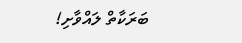ބަރަކާތް ލައްވާށި!